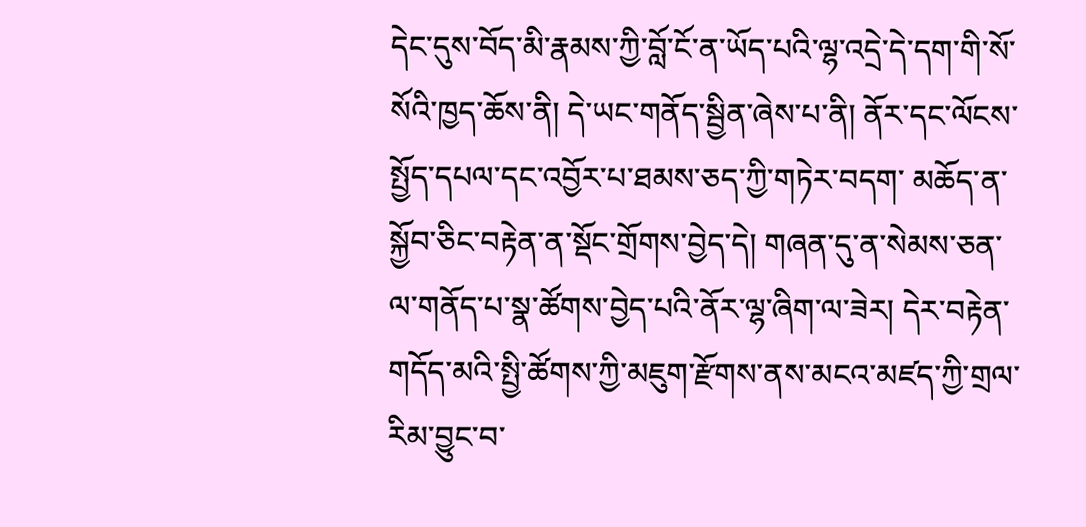དེང་དུས་བོད་མི་རྣམས་ཀྱི་བློ་ངོ་ན་ཡོད་པའི་ལྷ་འདྲེ་དེ་དག་གི་སོ་སོའི་ཁྱད་ཆོས་ནི། དེ་ཡང་གནོད་སྦྱིན་ཞེས་པ་ནི། ནོར་དང་ལོངས་སྤྱོད་དཔལ་དང་འབྱོར་པ་ཐམས་ཅད་ཀྱི་གཏེར་བདག་ མཆོད་ན་སྐྱོབ་ཅིང་བརྟེན་ན་སྡོང་གྲོགས་བྱེད་དེ། གཞན་དུ་ན་སེམས་ཅན་ལ་གནོད་པ་སྣ་ཚོགས་བྱེད་པའི་ནོར་ལྷ་ཞིག་ལ་ཟེར། དེར་བརྟེན་གདོད་མའི་སྤྱི་ཚོགས་ཀྱི་མཇུག་རྫོགས་ནས་མངའ་མཛད་ཀྱི་གྲལ་རིམ་བྱུང་བ་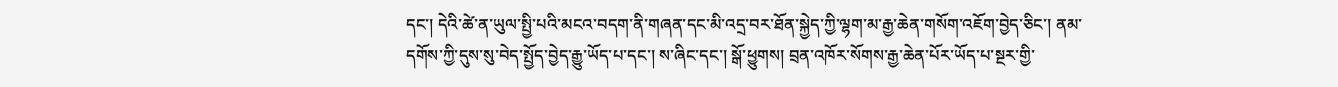དང་། དེའི་ཚེ་ན་ཡུལ་སྤྱི་པའི་མངའ་བདག་ནི་གཞན་དང་མི་འདྲ་བར་ཐོན་སྐྱེད་ཀྱི་ལྷག་མ་རྒྱ་ཆེན་གསོག་འཇོག་བྱེད་ཅིང་། ནམ་དགོས་ཀྱི་དུས་སུ་བེད་སྤྱོད་བྱེད་རྒྱུ་ཡོད་པ་དང་། ས་ཞིང་དང་། སྒོ་ཕྱུགས། བྲན་འཁོར་སོགས་རྒྱ་ཆེན་པོར་ཡོད་པ་སྔར་གྱི་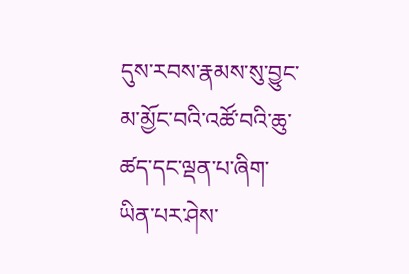དུས་རབས་རྣམས་སུ་བྱུང་མ་མྱོང་བའི་འཚོ་བའི་ཆུ་ཚད་དང་ལྡན་པ་ཞིག་ཡིན་པར་ཤེས་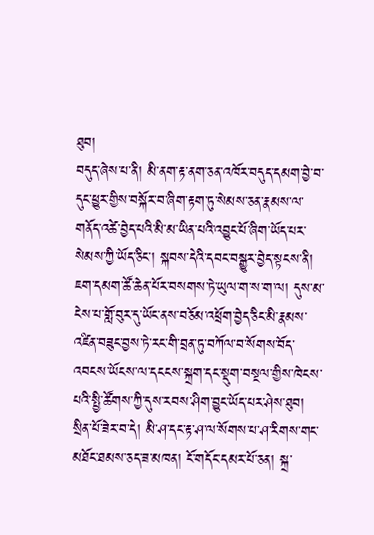ཐུབ།
བདུད་ཞེས་པ་ནི། མི་ནག་རྟ་ནག་ཅན་འཁོར་བདུད་དམག་བྱེ་བ་དུང་ཕྱུར་གྱིས་བསྐོར་བ་ཞིག་རྟག་ཏུ་སེམས་ཅན་རྣམས་ལ་གནོད་འཚེ་བྱེད་པའི་མི་མ་ཡིན་པའི་འབྱུང་པོ་ཞིག་ཡོད་པར་སེམས་ཀྱི་ཡོད་ཅིང་། སྐབས་དེའི་དབང་བསྒྱུར་བྱེད་སྟངས་ནི། ཇག་དམག་ཚོ་ཆེན་པོར་བསགས་ཏེ་ཡུལ་ག་ས་ག་ལ། དུས་མ་ངེས་པ་གློ་བུར་དུ་ཡོང་ནས་བཅོམ་འཕྲོག་བྱེད་ཅིང་མི་རྣམས་འཛིན་བཟུང་བྱས་ཏེ་རང་གི་བྲན་ཏུ་བཀོལ་བ་སོགས་བོད་འབངས་ཡོངས་ལ་དངངས་སྐྲག་དང་སྡུག་བསྔལ་གྱིས་ཁེངས་པའི་སྤྱི་ཚོགས་ཀྱི་དུས་རབས་ཤིག་བྱུང་ཡོད་པར་ཤེས་ཐུབ།
སྲིན་པོ་ཟེར་བ་དེ། མི་ཤ་དང་རྟ་ཤ་ལ་སོགས་པ་ཤ་རིགས་གང་མཐོང་ཐམས་ཅད་ཟ་མཁན། ངོ་གདོང་དམར་པོ་ཅན། སྐྲ་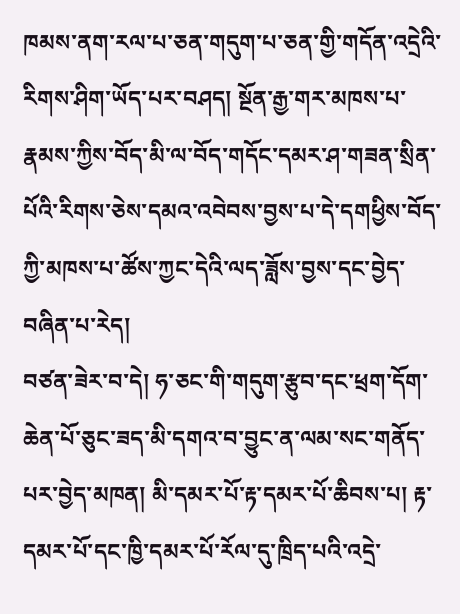ཁམས་ནག་རལ་པ་ཅན་གདུག་པ་ཅན་གྱི་གདོན་འདྲེའི་རིགས་ཤིག་ཡོད་པར་བཤད། སྔོན་རྒྱ་གར་མཁས་པ་རྣམས་ཀྱིས་བོད་མི་ལ་བོད་གདོང་དམར་ཤ་གཟན་སྲིན་པོའི་རིགས་ཅེས་དམའ་འབེབས་བྱས་པ་དེ་དགཕྱིས་བོད་ཀྱི་མཁས་པ་ཚོས་ཀྱང་དེའི་ལད་ཟློས་བྱས་དང་བྱེད་བཞིན་པ་རེད།
བཙན་ཟེར་བ་དེ། ཧ་ཅང་གི་གདུག་རྩུབ་དང་ཕྲག་དོག་ཆེན་པོ་ཅུང་ཟད་མི་དགའ་བ་བྱུང་ན་ལམ་སང་གནོད་པར་བྱེད་མཁན། མི་དམར་པོ་རྟ་དམར་པོ་ཆིབས་པ། རྟ་དམར་པོ་དང་ཁྱི་དམར་པོ་རོལ་དུ་ཁྲིད་པའི་འདྲེ་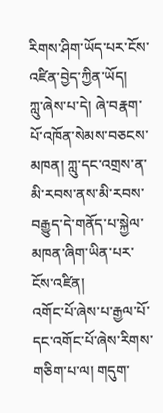རིགས་ཤིག་ཡོད་པར་ངོས་འཛིན་བྱེད་ཀྱིན་ཡོད།
ཀླུ་ཞེས་པ་དེ། ཞེ་བརྣག་པོ་འཁོན་སེམས་བཅངས་མཁན། ཀླུ་དང་འགྲས་ན་མི་རབས་ནས་མི་རབས་བརྒྱུད་དེ་གནོད་པ་སྐྱེལ་མཁན་ཞིག་ཡིན་པར་ངོས་འཛིན།
འགོང་པོ་ཞེས་པ་རྒྱལ་པོ་དང་འགོང་པོ་ཞེས་རིགས་གཅིག་པ་ལ། གདུག་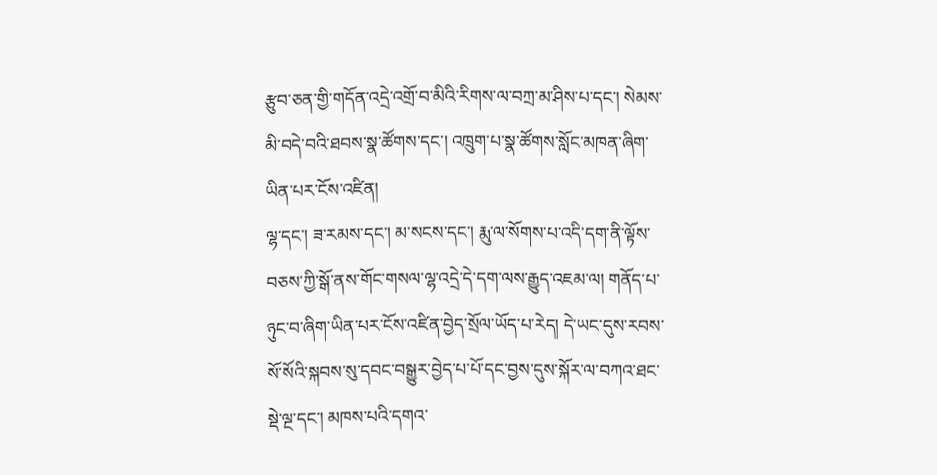རྩུབ་ཅན་གྱི་གདོན་འདྲེ་འགྲོ་བ་མིའི་རིགས་ལ་བཀྲ་མ་ཤིས་པ་དང་། སེམས་མི་བདེ་བའི་ཐབས་སྣ་ཚོགས་དང་། འཁྲུག་པ་སྣ་ཚོགས་སློང་མཁན་ཞིག་ཡིན་པར་ངོས་འཛིན།
ལྷ་དང་། ཟ་རམས་དང་། མ་སངས་དང་། རྨུ་ལ་སོགས་པ་འདི་དག་ནི་ལྟོས་བཅས་ཀྱི་སྒོ་ནས་གོང་གསལ་ལྷ་འདྲེ་དེ་དག་ལས་རྒྱུད་འཇམ་ལ། གནོད་པ་ཉུང་བ་ཞིག་ཡིན་པར་ངོས་འཛིན་བྱེད་སྲོལ་ཡོད་པ་རེད། དེ་ཡང་དུས་རབས་སོ་སོའི་སྐབས་སུ་དབང་བསྒྱུར་བྱེད་པ་པོ་དང་བྱས་དུས་སྐོར་ལ་བཀའ་ཐང་སྡེ་ལྔ་དང་། མཁས་པའི་དགའ་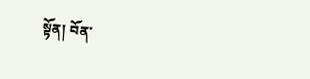སྟོན། བོན་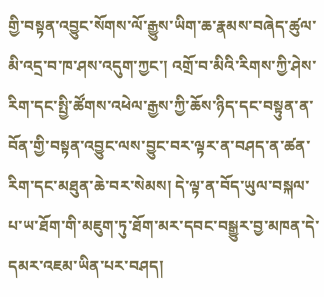གྱི་བསྟན་འབྱུང་སོགས་ལོ་རྒྱུས་ཡིག་ཆ་རྣམས་བཞེད་ཚུལ་མི་འདྲ་བ་ཁ་ཤས་འདུག་ཀྱང་། འགྲོ་བ་མིའི་རིགས་ཀྱི་ཤེས་རིག་དང་སྤྱི་ཚོགས་འཕེལ་རྒྱས་ཀྱི་ཆོས་ཉིད་དང་བསྟུན་ན་བོན་གྱི་བསྟན་འབྱུང་ལས་བྱུང་བར་ལྟར་ན་བཤད་ན་ཚན་རིག་དང་མཐུན་ཆེ་བར་སེམས། དེ་ལྟ་ན་བོད་ཡུལ་བསྐལ་པ་ཡ་ཐོག་གི་མཇུག་ཏུ་ཐོག་མར་དབང་བསྒྱུར་བྱ་མཁན་དེ་དམར་འཇམ་ཡིན་པར་བཤད།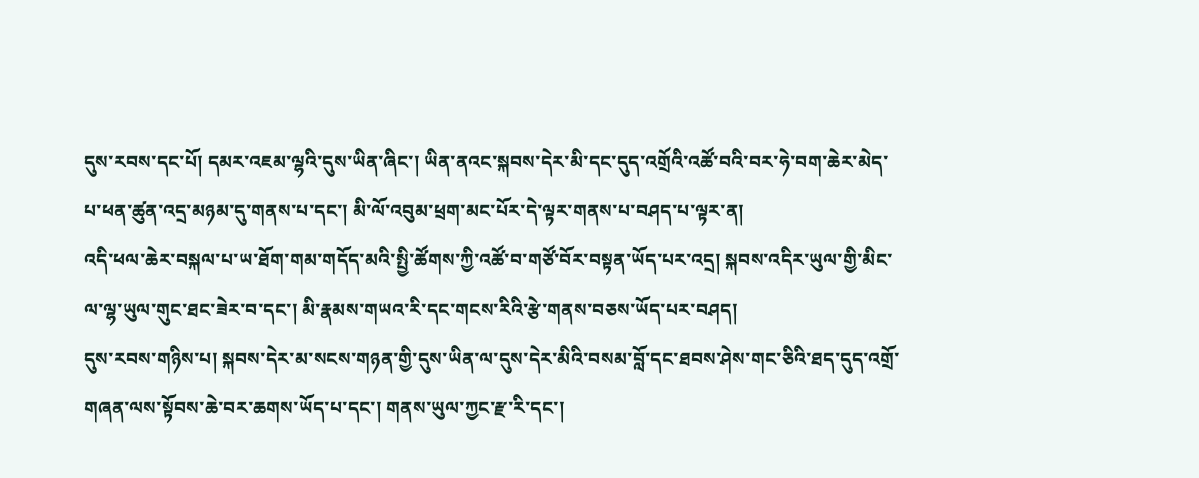དུས་རབས་དང་པོ། དམར་འཇམ་ལྷའི་དུས་ཡིན་ཞིང་། ཡིན་ནའང་སྐབས་དེར་མི་དང་དུད་འགྲོའི་འཚོ་བའི་བར་ཧེ་བག་ཆེར་མེད་པ་ཕན་ཚུན་འདྲ་མཉམ་དུ་གནས་པ་དང་། མི་ལོ་འབུམ་ཕྲག་མང་པོར་དེ་ལྟར་གནས་པ་བཤད་པ་ལྟར་ན།
འདི་ཕལ་ཆེར་བསྐལ་པ་ཡ་ཐོག་གམ་གདོད་མའི་སྤྱི་ཚོགས་ཀྱི་འཚོ་བ་གཙོ་བོར་བསྟན་ཡོད་པར་འདྲ། སྐབས་འདིར་ཡུལ་གྱི་མིང་ལ་ལྷ་ཡུལ་གུང་ཐང་ཟེར་བ་དང་། མི་རྣམས་གཡའ་རི་དང་གངས་རིའི་རྩེ་གནས་བཅས་ཡོད་པར་བཤད།
དུས་རབས་གཉིས་པ། སྐབས་དེར་མ་སངས་གཉན་གྱི་དུས་ཡིན་ལ་དུས་དེར་མིའི་བསམ་བློ་དང་ཐབས་ཤེས་གང་ཅིའི་ཐད་དུད་འགྲོ་གཞན་ལས་སྟོབས་ཆེ་བར་ཆགས་ཡོད་པ་དང་། གནས་ཡུལ་ཀྱང་རྫ་རི་དང་།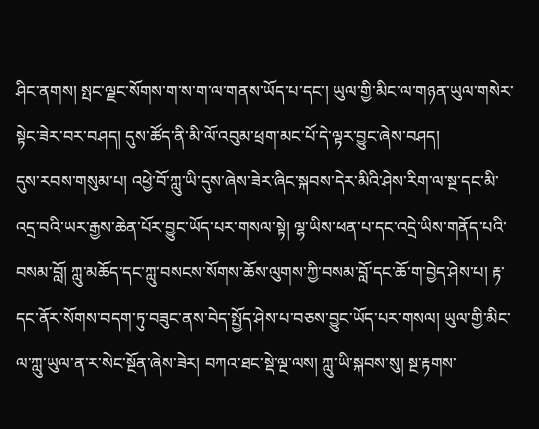ཤིང་ནགས། སྤང་ལྗང་སོགས་ག་ས་ག་ལ་གནས་ཡོད་པ་དང་། ཡུལ་གྱི་མིང་ལ་གཉན་ཡུལ་གསེར་སྟེང་ཟེར་བར་བཤད། དུས་ཚོད་ནི་མི་ལོ་འབུམ་ཕྲག་མང་པོ་དེ་ལྟར་བྱུང་ཞེས་བཤད།
དུས་རབས་གསུམ་པ། འཕྱེ་བོ་ཀླུ་ཡི་དུས་ཞེས་ཟེར་ཞིང་སྐབས་དེར་མིའི་ཤེས་རིག་ལ་སྔ་དང་མི་འདྲ་བའི་ཡར་རྒྱས་ཆེན་པོར་བྱུང་ཡོད་པར་གསལ་སྟེ། ལྷ་ཡིས་ཕན་པ་དང་འདྲེ་ཡིས་གནོད་པའི་བསམ་བློ། ཀླུ་མཆོད་དང་ཀླུ་བསངས་སོགས་ཆོས་ལུགས་ཀྱི་བསམ་བློ་དང་ཆོ་ག་བྱེད་ཤེས་པ། རྟ་དང་ནོར་སོགས་བདག་ཏུ་བཟུང་ནས་བེད་སྤྱོད་ཤེས་པ་བཅས་བྱུང་ཡོད་པར་གསལ། ཡུལ་གྱི་མིང་ལ་ཀླུ་ཡུལ་ན་ར་སེང་སྔོན་ཞེས་ཟེར། བཀའ་ཐང་སྡེ་ལྔ་ལས། ཀླུ་ཡི་སྐབས་སུ། སྔ་རྟགས་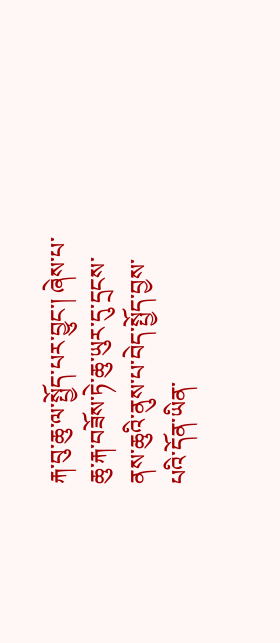རྐ་བུ་ཆུ་ལ་སྤྱོད་པར་བྱུང་། ཞེས་པ་ཆུ་རྐ་བཟོས་ཏེ་ཆུ་ཡུར་དུ་དྲངས་ནས་ཆུའི་ནུས་པ་བེད་སྤྱོད་བྱས་པའི་དོན་ཡིན་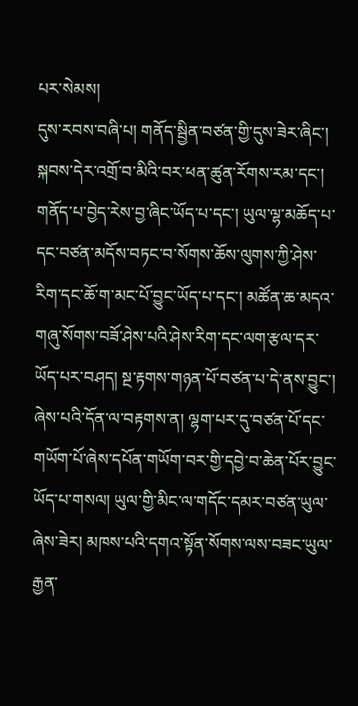པར་སེམས།
དུས་རབས་བཞི་པ། གནོད་སྦྱིན་བཙན་གྱི་དུས་ཟེར་ཞིང་། སྐབས་དེར་འགྲོ་བ་མིའི་བར་ཕན་ཚུན་རོགས་རམ་དང་། གནོད་པ་བྱེད་རེས་བྱ་ཞིང་ཡོད་པ་དང་། ཡུལ་ལྷ་མཆོད་པ་དང་བཙན་མདོས་བཏང་བ་སོགས་ཆོས་ལུགས་ཀྱི་ཤེས་རིག་དང་ཆོ་ག་མང་པོ་བྱུང་ཡོད་པ་དང་། མཚོན་ཆ་མདའ་གཞུ་སོགས་བཟོ་ཤེས་པའི་ཤེས་རིག་དང་ལག་རྩལ་དར་ཡོད་པར་བཤད། སྔ་རྟགས་གཉན་པོ་བཙན་པ་དེ་ནས་བྱུང་། ཞེས་པའི་དོན་ལ་བརྟགས་ན། ལྷག་པར་དུ་བཙན་པོ་དང་གཡོག་པོ་ཞེས་དཔོན་གཡོག་བར་གྱི་དབྱེ་བ་ཆེན་པོར་བྱུང་ཡོད་པ་གསལ། ཡུལ་གྱི་མིང་ལ་གདོང་དམར་བཙན་ཡུལ་ཞེས་ཟེར། མཁས་པའི་དགའ་སྟོན་སོགས་ལས་བཟང་ཡུལ་རྒྱན་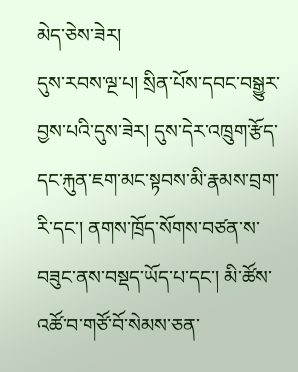མེད་ཅེས་ཟེར།
དུས་རབས་ལྔ་པ། སྲིན་པོས་དབང་བསྒྱུར་བྱས་པའི་དུས་ཟེར། དུས་དེར་འཁྲུག་རྩོད་དང་རྐུན་ཇག་མང་སྟབས་མི་རྣམས་བྲག་རི་དང་། ནགས་ཁྲོད་སོགས་བཙན་ས་བཟུང་ནས་བསྡད་ཡོད་པ་དང་། མི་ཚོས་འཚོ་བ་གཙོ་བོ་སེམས་ཅན་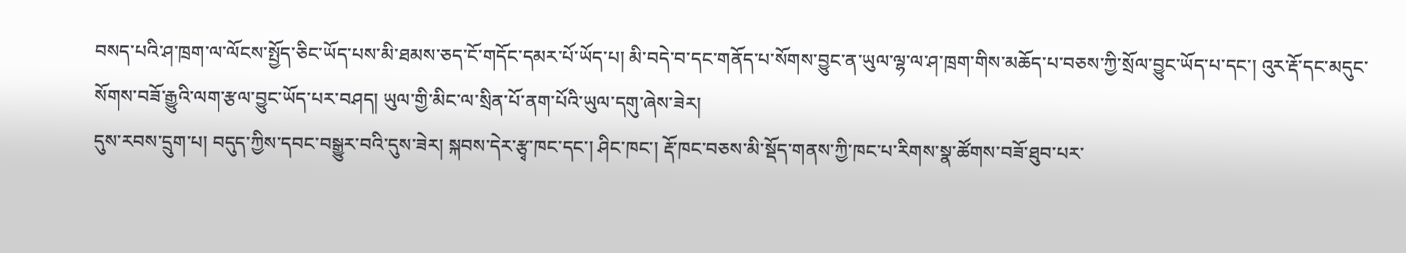བསད་པའི་ཤ་ཁྲག་ལ་ལོངས་སྤྱོད་ཅིང་ཡོད་པས་མི་ཐམས་ཅད་ངོ་གདོང་དམར་པོ་ཡོད་པ། མི་བདེ་བ་དང་གནོད་པ་སོགས་བྱུང་ན་ཡུལ་ལྷ་ལ་ཤ་ཁྲག་གིས་མཆོད་པ་བཅས་ཀྱི་སྲོལ་བྱུང་ཡོད་པ་དང་། འུར་རྡོ་དང་མདུང་སོགས་བཟོ་རྒྱུའི་ལག་རྩལ་བྱུང་ཡོད་པར་བཤད། ཡུལ་གྱི་མིང་ལ་སྲིན་པོ་ནག་པོའི་ཡུལ་དགུ་ཞེས་ཟེར།
དུས་རབས་དྲུག་པ། བདུད་ཀྱིས་དབང་བསྒྱུར་བའི་དུས་ཟེར། སྐབས་དེར་རྩྭ་ཁང་དང་། ཤིང་ཁང་། རྡོ་ཁང་བཅས་མི་སྡོད་གནས་ཀྱི་ཁང་པ་རིགས་སྣ་ཚོགས་བཟོ་ཐུབ་པར་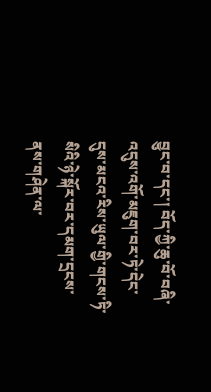བྱུང་བ་དང་། བོད་ཀྱི་ཆུ་བོ་བཞི་འདུས་འགོ་མཇུག་བར་ཏེ་དེང་དུས་མངའ་རིས་ཡུལ་གྱི་གངས་ཏི་སིའི་ཉེ་སྐོར་བར་དམག་དྲངས་ནས་གཤེན་ལ་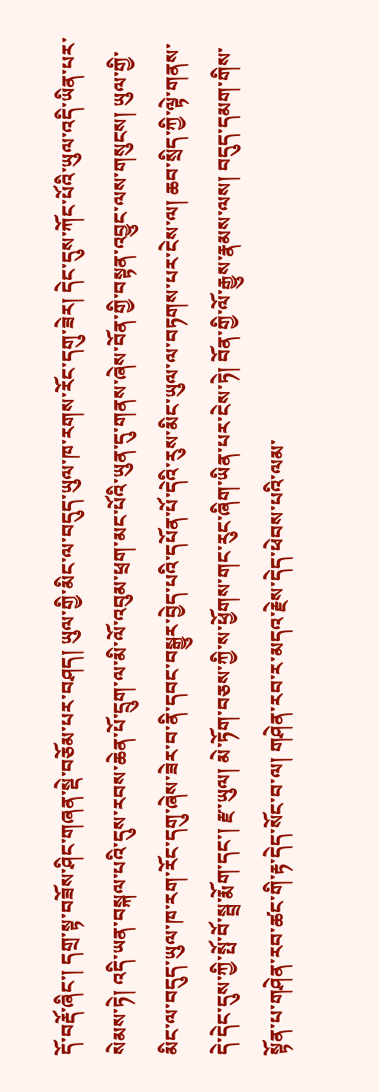དོ་བརྡོ་ཞིང་། དགྲ་སྟ་བཟོས་ཤིང་གཞན་སྡེ་བཅོམ་པར་བཤད། ཡུལ་གྱི་མིང་ལ་བདུད་ཡུལ་ཁ་རགས་རོང་དགུ་ཟེར། དེང་དུས་ཀོང་པོའི་ཡུལ་འདི་ཡིན་པར་སེམས་ཏེ། འདི་ཡན་བསྐལ་པའི་དུས་རབས་ཆེན་པོ་དྲུག་ལ་མི་ལོ་འབུམ་ཕྲག་མང་པོའི་ཡུན་དུ་གནས་ཞེས་བོན་གྱི་བསྟན་འབྱུང་ལས་གསུངས། ཡུལ་གྱི་མིང་ལ་བདུད་ཡུལ་ཁ་རག་རོང་དགུ་ཞེས་ཟེར་བ་ནི་དབང་བསྒྱུར་བྱེད་པའི་དཔོན་པོ་དེའི་རུས་མིང་ཡུལ་ལ་བཏགས་པར་ངེས་ལ། ཆབ་སྲིད་ཀྱི་ལྟེ་གནས་དེ་དེང་དུས་ཀྱི་སྤོ་བོ་སྦྲ་རྨོག་དང་། རྫ་ཡུལ། མེ་ཏོག་བཅས་ཀྱི་ས་ཕྱོགས་གང་རུང་ཞིག་ཡིན་པར་ངེས་ཏེ། བོན་གྱི་ལོ་རྒྱུས་རྣམས་ལས། བདུད་དམག་གིས་སྟོན་པ་གཤེན་རབ་ཚང་གི་རྟ་དེད་སོང་བ་ལ། གཤེན་རབ་ར་མདའ་རྗེས་དེད་ཕེབས་པའི་ལམ་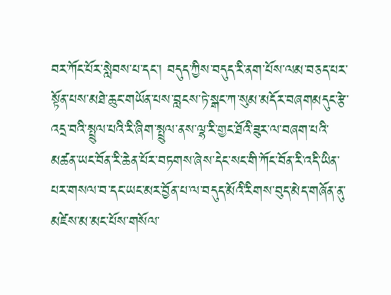བར་ཀོང་པོར་སླེབས་པ་དང་། བདུད་ཀྱིས་བདུད་རི་ནག་པོས་ལམ་བཅད་པར་སྟོན་པས་མཐེ་ཆུང་གཡོན་པས་བླངས་ཏེ་སྒང་ཀ་སུམ་མདོར་བཞགམདུང་རྩེ་འདྲ་བའི་སྤྲུལ་པའི་རི་ཞིག་སྤྲུལ་ནས་ལྷ་རི་གྱང་ཐོའི་ཟུར་ལ་བཞག་པའི་མཚན་ཡང་བོན་རི་ཆེན་པོར་བཏགས་ཞེས་དེང་སང་གི་ཀོང་བོན་རི་འདི་ཡིན་པར་གསལ་བ་དང་ཡང་མར་བྱོན་པ་ལ་བདུད་མོའི་རིགས་བུད་མེད་གཞོན་ནུ་མཛེས་མ་མང་པོས་གསོལ་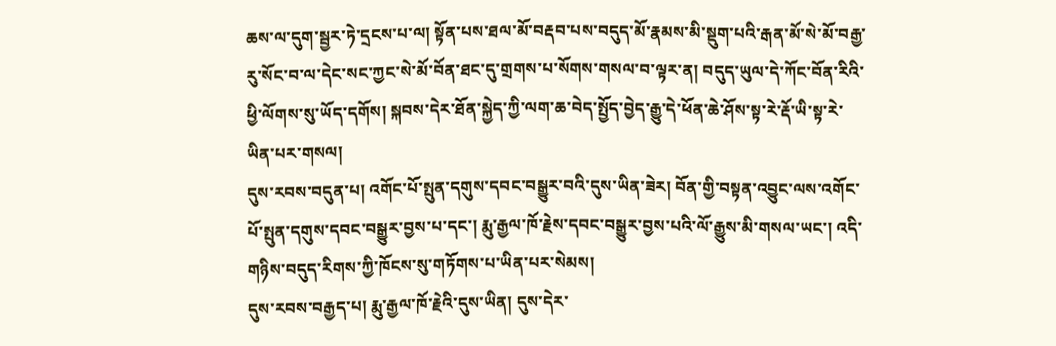ཆས་ལ་དུག་སྦྱར་ཏེ་དྲངས་པ་ལ། སྟོན་པས་ཐལ་མོ་བརྡབ་པས་བདུད་མོ་རྣམས་མི་སྡུག་པའི་རྒན་མོ་སེ་མོ་བརྒྱ་རུ་སོང་བ་ལ་དེང་སང་ཀྱང་སེ་མོ་བོན་ཐང་དུ་གྲགས་པ་སོགས་གསལ་བ་ལྟར་ན། བདུད་ཡུལ་དེ་ཀོང་བོན་རིའི་ཕྱི་ལོགས་སུ་ཡོད་དགོས། སྐབས་དེར་ཐོན་སྐྱེད་ཀྱི་ལག་ཆ་བེད་སྤྱོད་བྱེད་རྒྱུ་དེ་ཕོན་ཆེ་ཤོས་སྟ་རེ་རྡོ་ཡི་སྟ་རེ་ཡིན་པར་གསལ།
དུས་རབས་བདུན་པ། འགོང་པོ་སྤུན་དགུས་དབང་བསྒྱུར་བའི་དུས་ཡིན་ཟེར། བོན་གྱི་བསྟན་འབྱུང་ལས་འགོང་པོ་སྤུན་དགུས་དབང་བསྒྱུར་བྱས་པ་དང་། རྨུ་རྒྱལ་ཁོ་རྗེས་དབང་བསྒྱུར་བྱས་པའི་ལོ་རྒྱུས་མི་གསལ་ཡང་། འདི་གཉིས་བདུད་རིགས་ཀྱི་ཁོངས་སུ་གཏོགས་པ་ཡིན་པར་སེམས།
དུས་རབས་བརྒྱད་པ། རྨུ་རྒྱལ་ཁོ་རྗེའི་དུས་ཡིན། དུས་དེར་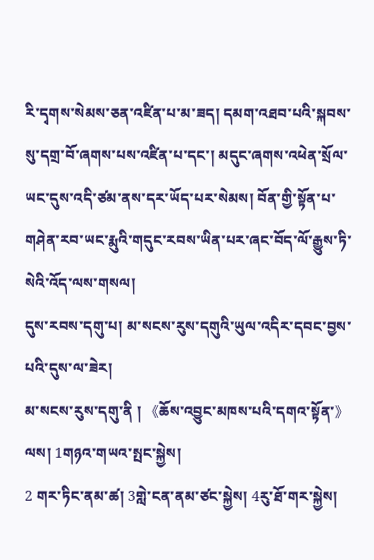རི་དྭགས་སེམས་ཅན་འཛིན་པ་མ་ཟད། དམག་འཐབ་པའི་སྐབས་སུ་དགྲ་བོ་ཞགས་པས་འཛིན་པ་དང་། མདུང་ཞགས་འཕེན་སྲོལ་ཡང་དུས་འདི་ཙམ་ནས་དར་ཡོད་པར་སེམས། བོན་གྱི་སྟོན་པ་གཤེན་རབ་ཡང་རྨུའི་གདུང་རབས་ཡིན་པར་ཞང་བོད་ལོ་རྒྱུས་ཏི་སེའི་འོད་ལས་གསལ།
དུས་རབས་དགུ་པ། མ་སངས་རུས་དགུའི་ཡུལ་འདིར་དབང་བྱས་པའི་དུས་ལ་ཟེར།
མ་སངས་རུས་དགུ་ནི ། 《ཆོས་འབྱུང་མཁས་པའི་དགའ་སྟོན་》ལས། 1གཉའ་གཡའ་སྤང་སྐྱེས།
2 གར་ཏིང་ནམ་ཚ། 3གླེ་ངན་ནམ་ཙང་སྐྱེས། 4རུ་ཐོ་གར་སྐྱེས།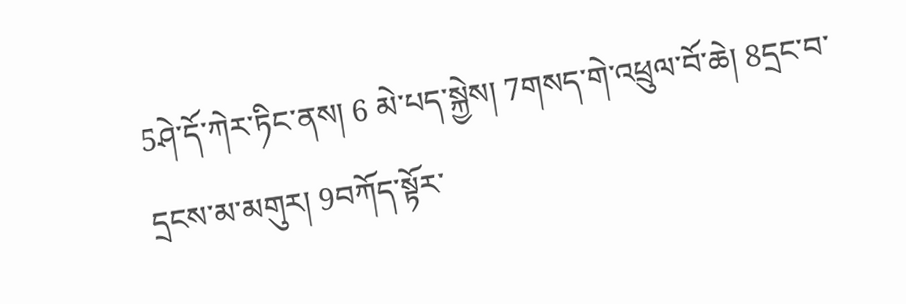5ཤེ་དོ་ཀེར་ཏིང་ནས། 6 མེ་པད་སྐྱེས། 7གསད་གེ་འཕྲུལ་བོ་ཆེ། 8དྲང་བ་དྲངས་མ་མགུར། 9བཀོད་སྟོར་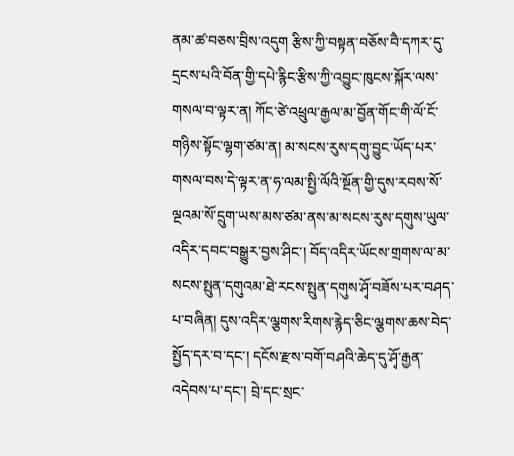ནམ་ཚ་བཅས་བྲིས་འདུག རྩིས་ཀྱི་བསྟན་བཅོས་བཻ་དཀར་དུ་དྲངས་པའི་བོན་གྱི་དཔེ་རྙིང་རྩིས་ཀྱི་འབྱུང་ཁུངས་སྐོར་ལས་གསལ་བ་ལྟར་ན། ཀོང་ཙེ་འཕྲུལ་རྒྱལ་མ་བྱོན་གོང་གི་ལོ་ངོ་གཉིས་སྟོང་ལྷག་ཙམ་ན། མ་སངས་རུས་དགུ་བྱུང་ཡོད་པར་གསལ་བས་དེ་ལྟར་ན་ཧ་ལམ་སྤྱི་ལོའི་སྔོན་གྱི་དུས་རབས་སོ་ལྔའམ་སོ་དྲུག་ཡས་མས་ཙམ་ནས་མ་སངས་རུས་དགུས་ཡུལ་འདིར་དབང་བསྒྱུར་བྱས་ཤིང་། བོད་འདིར་ཡོངས་གྲགས་ལ་མ་སངས་སྤུན་དགུའམ་ཐེ་རངས་སྤུན་དགུས་ཤྭོ་བཟོས་པར་བཤད་པ་བཞིན། དུས་འདིར་ལྕགས་རིགས་རྙེད་ཅིང་ལྕགས་ཆས་བེད་སྤྱོད་དར་བ་དང་། དངོས་རྫས་བགོ་བཤའི་ཆེད་དུ་ཤྭོ་རྒྱན་འདེབས་པ་དང་། བྲེ་དང་སྲང་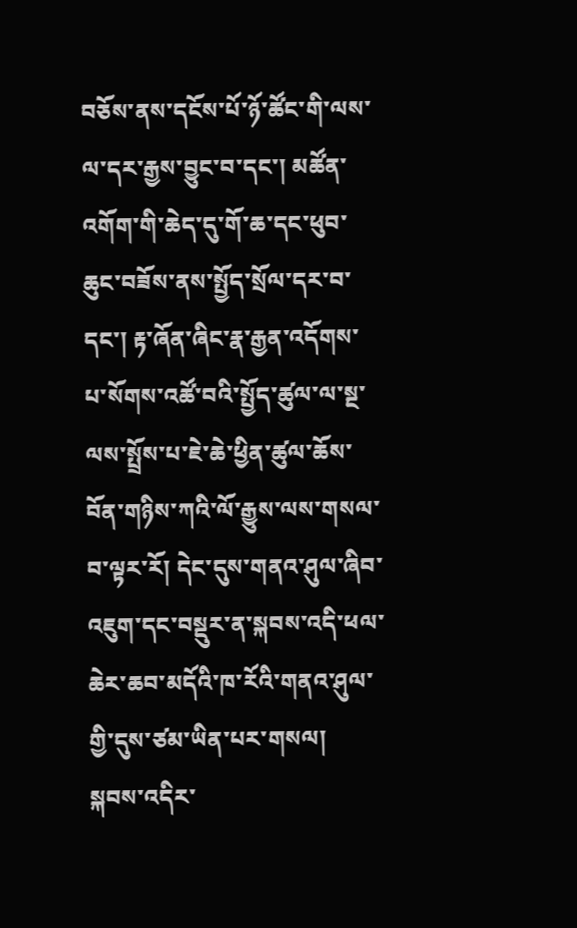བཅོས་ནས་དངོས་པོ་ཉོ་ཚོང་གི་ལས་ལ་དར་རྒྱས་བྱུང་བ་དང་། མཚོན་འགོག་གི་ཆེད་དུ་གོ་ཆ་དང་ཕུབ་ཆུང་བཟོས་ནས་སྤྱོད་སྲོལ་དར་བ་དང་། རྟ་ཞོན་ཞིང་རྣ་རྒྱན་འདོགས་པ་སོགས་འཚོ་བའི་སྤྱོད་ཚུལ་ལ་སྔ་ལས་སྤྲོས་པ་ཇེ་ཆེ་ཕྱིན་ཚུལ་ཆོས་བོན་གཉིས་ཀའི་ལོ་རྒྱུས་ལས་གསལ་བ་ལྟར་རོ། དེང་དུས་གནའ་ཤུལ་ཞིབ་འཇུག་དང་བསྡུར་ན་སྐབས་འདི་ཕལ་ཆེར་ཆབ་མདོའི་ཁ་རོའི་གནའ་ཤུལ་གྱི་དུས་ཙམ་ཡིན་པར་གསལ།
སྐབས་འདིར་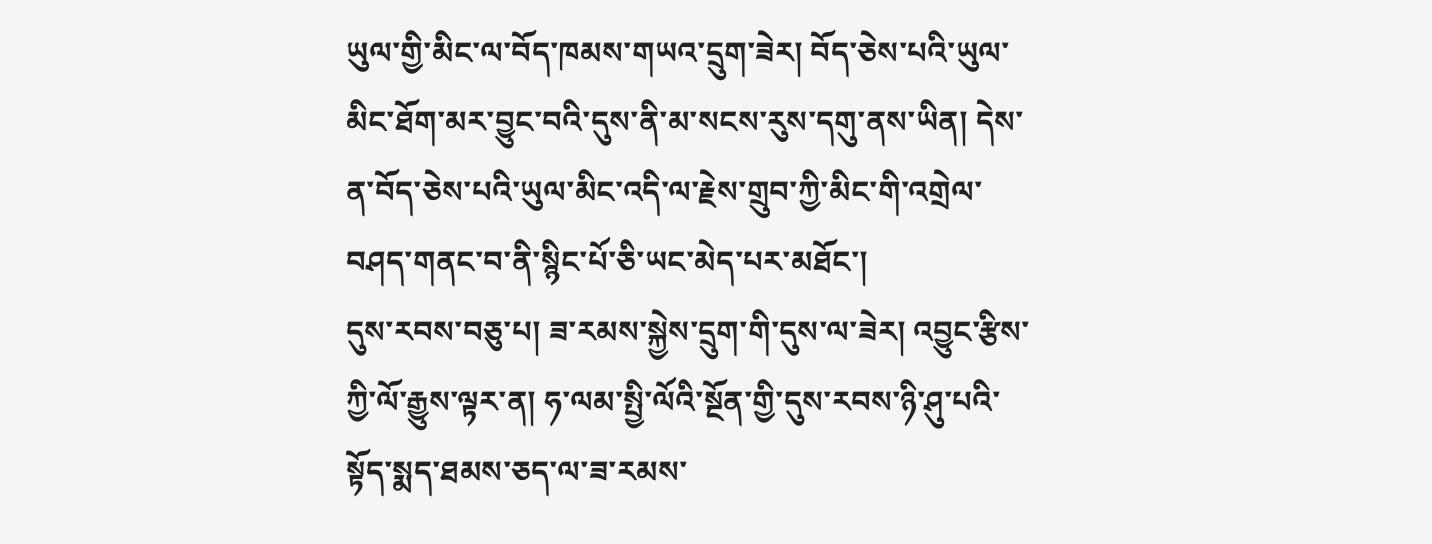ཡུལ་གྱི་མིང་ལ་བོད་ཁམས་གཡའ་དྲུག་ཟེར། བོད་ཅེས་པའི་ཡུལ་མིང་ཐོག་མར་བྱུང་བའི་དུས་ནི་མ་སངས་རུས་དགུ་ནས་ཡིན། དེས་ན་བོད་ཅེས་པའི་ཡུལ་མིང་འདི་ལ་རྗེས་གྲུབ་ཀྱི་མིང་གི་འགྲེལ་བཤད་གནང་བ་ནི་སྙིང་པོ་ཅི་ཡང་མེད་པར་མཐོང་།
དུས་རབས་བཅུ་པ། ཟ་རམས་སྐྱེས་དྲུག་གི་དུས་ལ་ཟེར། འབྱུང་རྩིས་ཀྱི་ལོ་རྒྱུས་ལྟར་ན། ཧ་ལམ་སྤྱི་ལོའི་སྔོན་གྱི་དུས་རབས་ཉི་ཤུ་པའི་སྟོད་སྨད་ཐམས་ཅད་ལ་ཟ་རམས་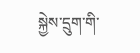སྐྱེས་དྲུག་གི་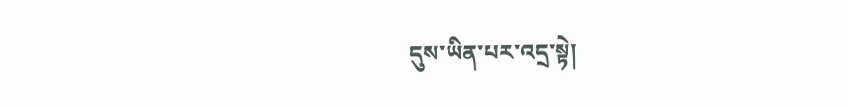དུས་ཡིན་པར་འདྲ་སྟེ།